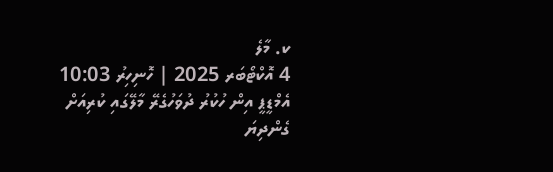ކ. މާލެ
4 އޮކްޓޯބަރ 2025 | ހޮނިހިރު 10:03
އެމްޑީޕީ އިން ހުކުރު ދުވަހުގެރޭ މާލޭގައި ކުރިއަށް ގެންދިޔަ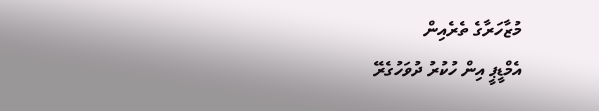މުޒާހަރާގެ ތެރެއިން
އެމްޑީޕީ އިން ހުކުރު ދުވަހުގެރޭ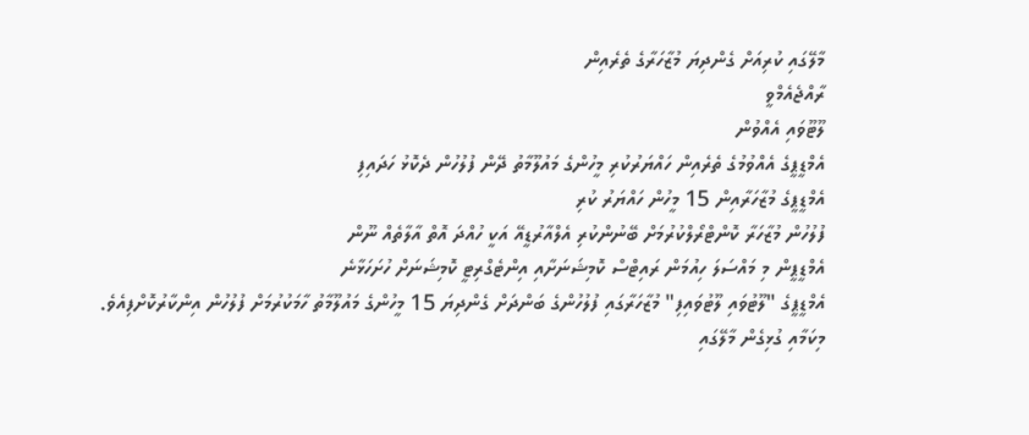މާލޭގައި ކުރިއަށް ގެންދިޔަ މުޒާހަރާގެ ތެރެއިން
ރާއްޖެއެމްވީ
ލޫޓޫވައި އެއްވުން
އެމްޑީޕީގެ އެއްވުމުގެ ތެރެއިން ހައްޔަރުކުރި މީހުންގެ މައުލޫމާތު ދޭން ފުލުހުން ދެކޮޅު ހަދައިފި
އެމްޑީޕީގެ މުޒާހަރާއިން 15 މީހުން ހައްޔަރު ކުރި
ފުލުހުން މުޒާހަރާ ކޮންޓްރޯލްކުރުމަށް ބޭނުންކުރި އެލްއާރުޑީއޭ އަކީ ހުއްދަ އޮތް އާލާތެއް ނޫން
އެމްޑީޕީން މި މައްސަލަ ހިއުމަން ރައިޓްސް ކޮމިޝަނަށާއި އިންޓެގްރިޓީ ކޮމިޝަނަށް ހުށަހަޅާނެ
އެމްޑީޕީގެ "ލޫޓުވައި ލޫޓުވައިފި" މުޒާހަރާގައި ފުލުހުންގެ ބަންދަށް ގެންދިޔަ 15 މީހުންގެ މައުލޫމާތު ހާމަކުރުމަށް ފުލުހުން އިންކާރުކޮށްފިއެވެ.
މިކަމާއި ގުޅިގެން މާލޭގައި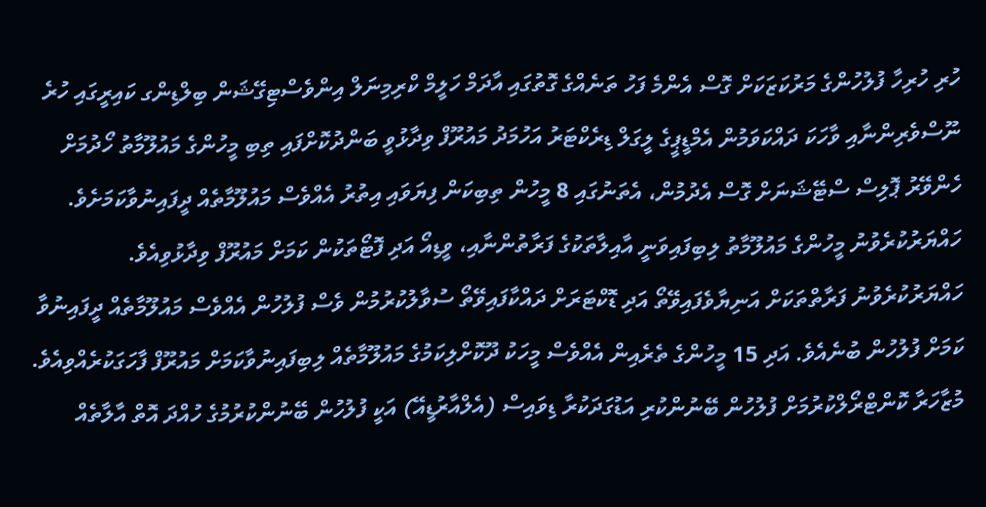ހުރި ހުރިހާ ފުލުހުންގެ މަރުކަޒަކަށް ގޮސް އެންމެ ފަހު ތަނެއްގެ ގޮތުގައި އާދަމް ހަލީމް ކްރިމިނަލް އިންވެސްޓިގޭޝަން ބިލްޑިންގ ކައިރީގައި ހުރެ ނޫސްވެރިންނާއި ވާހަކަ ދައްކަވަމުން އެމްޑީޕީގެ ލީގަލް ޑިރެކްޓަރު އަހުމަދު މައުރޫފް ވިދާޅުވީ ބަންދުކޮށްފައި ތިބި މީހުންގެ މައުލޫމާތު ހޯދުމަށް ހެންވޭރު ޕޮލިސް ސްޓޭޝަނަށް ގޮސް އެދުމުން، އެތަނުގައި 8 މީހުން ތިބިކަން ފިޔަވައި އިތުރު އެއްވެސް މައުލޫމާތެއް ދީފައިނުވާކަމަށެވެ. ހައްޔަރުކުރެވުނު މީހުންގެ މައުލޫމާތު ލިބިފައިވަނީ އާއިލާތަކުގެ ފަރާތުންނާއި، ވީޑިއޯ އަދި ފޮޓޯތަކުން ކަމަށް މައުރޫފް ވިދާޅުވިއެވެ.
ހައްޔަރުކުރެވުނު ފަރާތްތަކަށް އަނިޔާވެފައިވޭތޯ އަދި ޑޮކްޓަރަށް ދައްކާފައިވޭތޯ ސުވާލުކުރުމުން ވެސް ފުލުހުން އެއްވެސް މައުލޫމާތެއް ދީފައިނުވާ ކަމަށް ފުލުހުން ބުނެއެވެ. އަދި 15 މީހުންގެ ތެރެއިން އެއްވެސް މީހަކު ދޫކޮށްލިކަމުގެ މައުލޫމާތެއް ލިބިފައިނުވާކަމަށް މައުރޫފް ފާހަގަކުރެއްވިއެވެ.
މުޒާހަރާ ކޮންޓްރޯލްކުރުމަށް ފުލުހުން ބޭނުންކުރި އަޑުގަދަކުރާ ޑިވައިސް (އެލްއާރުޑީއޭ) އަކީ ފުލުހުން ބޭނުންކުރުމުގެ ހުއްދަ އޮތް އާލާތެއް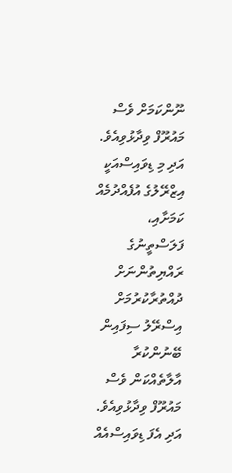ނޫންކަމަށް ވެސް މައުރޫފް ވިދާޅުވިއެވެ. އަދި މި ޑިވައިސްއަކީ އިޒްރޭލުގެ އުފެއްދުމެއް ކަމަށާއި، ފަލަސްތީނުގެ ރައްޔިތުންނަށް ދުއްތުރާކުރުމަށް އިސްރޭލު ސިފައިން ބޭނުންކުރާ އާލާތެއްކަން ވެސް މައުރޫފް ވިދާޅުވިއެވެ. އަދި އެފަ ޑިވައިސްއެއް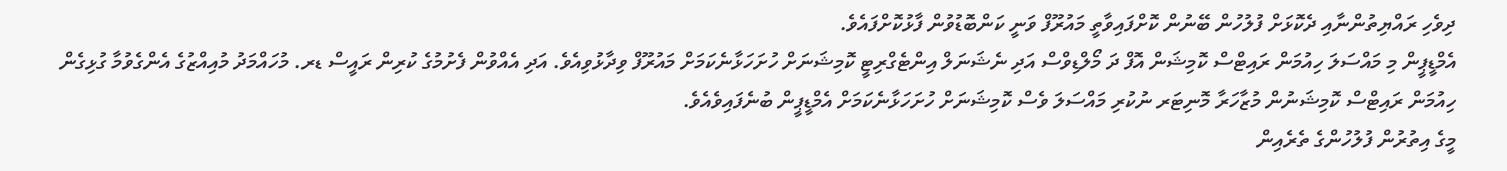ދިވެހި ރައްޔިތުންނާއި ދެކޮޅަށް ފުލުހުން ބޭނުން ކޮށްފައިވާތީ މައުރޫފް ވަނީ ކަންބޮޑުވުން ފާޅުކޮށްފައެވެ.
އެމްޑީޕީން މި މައްސަލަ ހިއުމަން ރައިޓްސް ކޮމިޝަން އޮފް ދަ މޯލްޑިވްސް އަދި ނެޝަނަލް އިންޓެގްރިޓީ ކޮމިޝަނަށް ހުށަހަޅާނެކަމަށް މައުރޫފް ވިދާޅުވިއެވެ. އަދި އެއްވުން ފެށުމުގެ ކުރިން ރައީސް ޑރ. މުހައްމަދު މުއިއްޒުގެ އެންގެވުމާ ގުޅިގެން ހިއުމަން ރައިޓްސް ކޮމިޝަނުން މުޒާހަރާ މޮނިޓަރ ނުކުރި މައްސަލަ ވެސް ކޮމިޝަނަށް ހުށަހަޅާނެކަމަށް އެމްޑީޕީން ބުނެފައިވެއެވެ.
މީގެ އިތުރުން ފުލުހުންގެ ތެރެއިން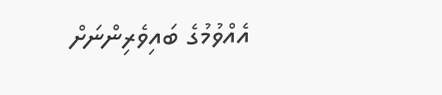އެއްވުމުގެ ބައިވެރިންނަށް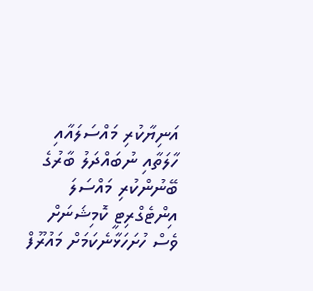އަނިޔާކުރި މައްސަލައާއި ހާލަތާއި ނުބައްދަލު ބާރުގެ ބޭނުންކުރި މައްސަލަ އިންޓެގްރިޓީ ކޮމިޝަނަށް ވެސް ހުށަހަޅާނެކަމަށް މައުރޫފް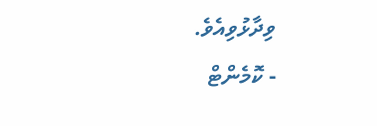ވިދާޅުވިއެވެ.
- ކޮމެންޓް